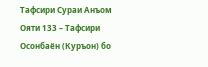Тафсири Сураи Анъом Ояти 133 – Тафсири Осонбаён (Куръон) бо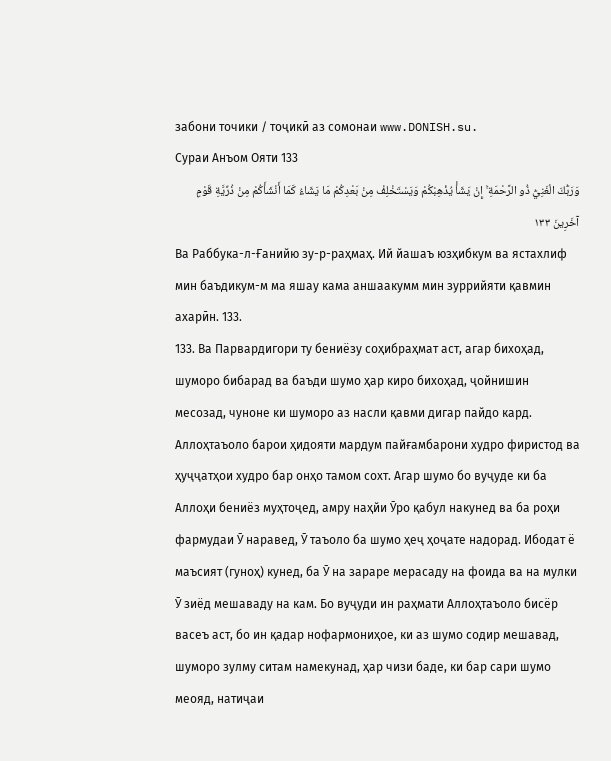забони точики / тоҷикӣ аз сомонаи www.DONISH.su.
Сураи Анъом Ояти 133
وَرَبُّكَ الْغَنِيُّ ذُو الرَّحْمَةِ ۚ إِنْ يَشَأْ يُذْهِبْكُمْ وَيَسْتَخْلِفْ مِنْ بَعْدِكُمْ مَا يَشَاءُ كَمَا أَنْشَأَكُمْ مِنْ ذُرِّيَّةِ قَوْمٍ آخَرِينَ ١٣٣
Ва Раббука-л-Ғанийю зу-р-раҳмаҳ. Ий йашаъ юзҳибкум ва ястахлиф мин баъдикум-м ма яшау кама аншаакумм мин зуррийяти қавмин ахарӣн. 133.
133. Ва Парвардигори ту бениёзу соҳибраҳмат аст, агар бихоҳад, шуморо бибарад ва баъди шумо ҳар киро бихоҳад, ҷойнишин месозад, чуноне ки шуморо аз насли қавми дигар пайдо кард.
Аллоҳтаъоло барои ҳидояти мардум пайғамбарони худро фиристод ва ҳуҷҷатҳои худро бар онҳо тамом сохт. Агар шумо бо вуҷуде ки ба Аллоҳи бениёз муҳтоҷед, амру наҳйи Ӯро қабул накунед ва ба роҳи фармудаи Ӯ наравед, Ӯ таъоло ба шумо ҳеҷ ҳоҷате надорад. Ибодат ё маъсият (гуноҳ) кунед, ба Ӯ на зараре мерасаду на фоида ва на мулки Ӯ зиёд мешаваду на кам. Бо вуҷуди ин раҳмати Аллоҳтаъоло бисёр васеъ аст, бо ин қадар нофармониҳое, ки аз шумо содир мешавад, шуморо зулму ситам намекунад, ҳар чизи баде, ки бар сари шумо меояд, натиҷаи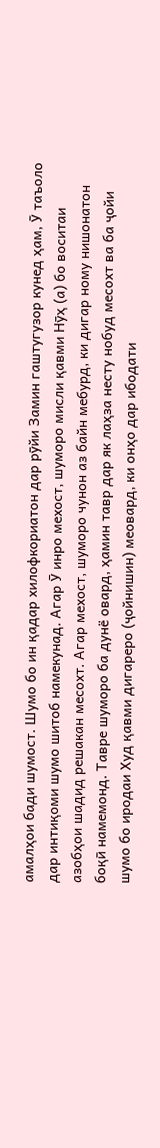амалҳои бади шумост. Шумо бо ин қадар хилофкориатон дар рӯйи Замин гаштугузор кунед ҳам, Ӯ таъоло дар интиқоми шумо шитоб намекунад. Агар Ӯ инро мехост, шуморо мисли қавми Нӯҳ (а) бо воситаи азобҳои шадид решакан месохт. Агар мехост, шуморо чунон аз байн мебурд, ки дигар ному нишонатон боқӣ намемонд. Тавре шуморо ба дунё овард, ҳамин тавр дар як лаҳза несту нобуд месохт ва ба ҷойи шумо бо иродаи Худ қавми дигареро (ҷойнишин) меовард, ки онҳо дар ибодати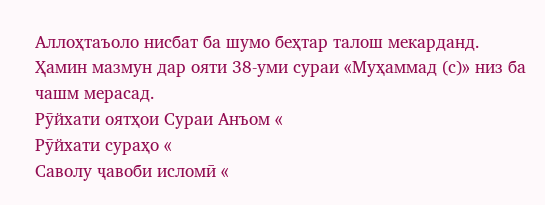Аллоҳтаъоло нисбат ба шумо беҳтар талош мекарданд.
Ҳамин мазмун дар ояти 38-уми сураи «Муҳаммад (с)» низ ба чашм мерасад.
Рӯйхати оятҳои Сураи Анъом «
Рӯйхати сураҳо «
Саволу ҷавоби исломӣ «